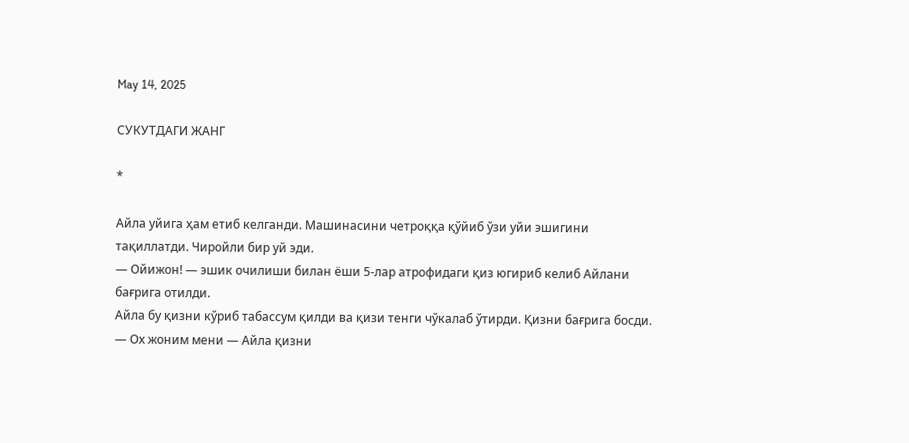May 14, 2025

СУКУТДАГИ ЖАНГ

*

Айла уйига ҳам етиб келганди. Машинасини четроққа қўйиб ўзи уйи эшигини тақиллатди. Чиройли бир уй эди.
— Ойижон! — эшик очилиши билан ёши 5-лар атрофидаги қиз югириб келиб Айлани бағрига отилди.
Айла бу қизни кўриб табассум қилди ва қизи тенги чўкалаб ўтирди. Қизни бағрига босди.
— Ох жоним мени — Айла қизни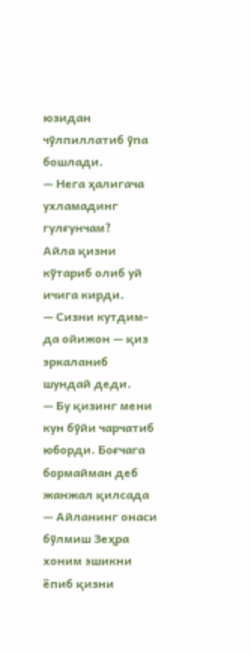юзидан чўлпиллатиб ўпа бошлади.
— Нега ҳалигача ухламадинг гулғунчам?
Айла қизни кўтариб олиб уй ичига кирди.
— Сизни кутдим-да ойижон — қиз эркаланиб шундай деди.
— Бу қизинг мени кун бўйи чарчатиб юборди. Боғчага бормайман деб жанжал қилсада — Айланинг онаси бўлмиш Зеҳра хоним эшикни ёпиб қизни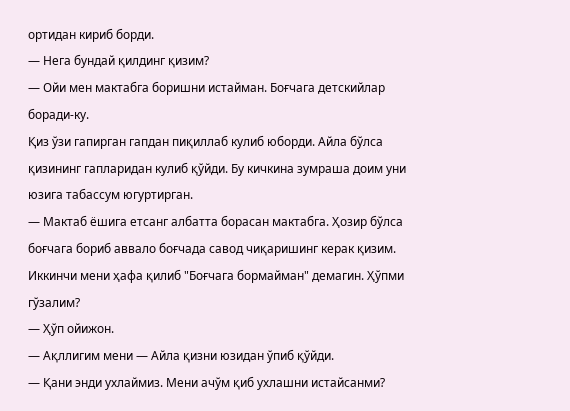ортидан кириб борди.
— Нега бундай қилдинг қизим?
— Ойи мен мактабга боришни истайман. Боғчага детскийлар боради-ку.
Қиз ўзи гапирган гапдан пиқиллаб кулиб юборди. Айла бўлса қизининг гапларидан кулиб қўйди. Бу кичкина зумраша доим уни юзига табассум югуртирган.
— Мактаб ёшига етсанг албатта борасан мактабга. Ҳозир бўлса боғчага бориб аввало боғчада савод чиқаришинг керак қизим. Иккинчи мени ҳафа қилиб "Боғчага бормайман" демагин. Ҳўпми гўзалим?
— Ҳўп ойижон.
— Ақллигим мени — Айла қизни юзидан ўпиб қўйди.
— Қани энди ухлаймиз. Мени ачўм қиб ухлашни истайсанми?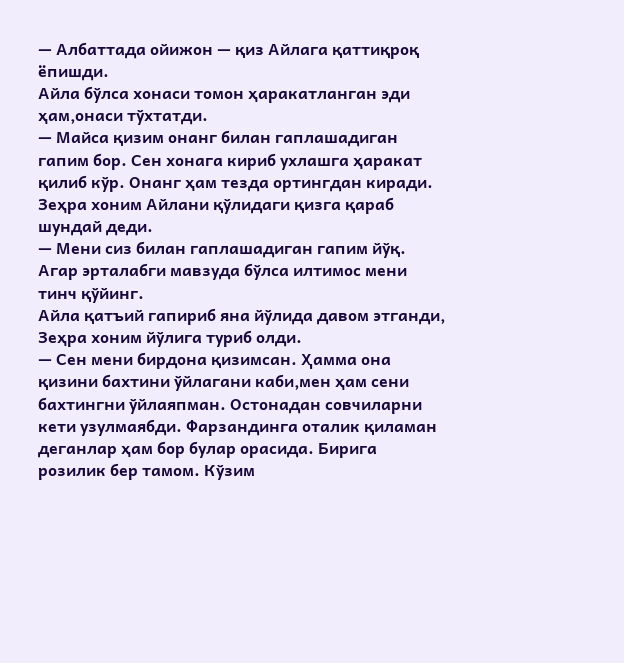— Албаттада ойижон — қиз Айлага қаттиқроқ ёпишди.
Айла бўлса хонаси томон ҳаракатланган эди ҳам,онаси тўхтатди.
— Майса қизим онанг билан гаплашадиган гапим бор. Сен хонага кириб ухлашга ҳаракат қилиб кўр. Онанг ҳам тезда ортингдан киради.
Зеҳра хоним Айлани қўлидаги қизга қараб шундай деди.
— Мени сиз билан гаплашадиган гапим йўқ. Агар эрталабги мавзуда бўлса илтимос мени тинч қўйинг.
Айла қатъий гапириб яна йўлида давом этганди, Зеҳра хоним йўлига туриб олди.
— Сен мени бирдона қизимсан. Ҳамма она қизини бахтини ўйлагани каби,мен ҳам сени бахтингни ўйлаяпман. Остонадан совчиларни кети узулмаябди. Фарзандинга оталик қиламан деганлар ҳам бор булар орасида. Бирига розилик бер тамом. Кўзим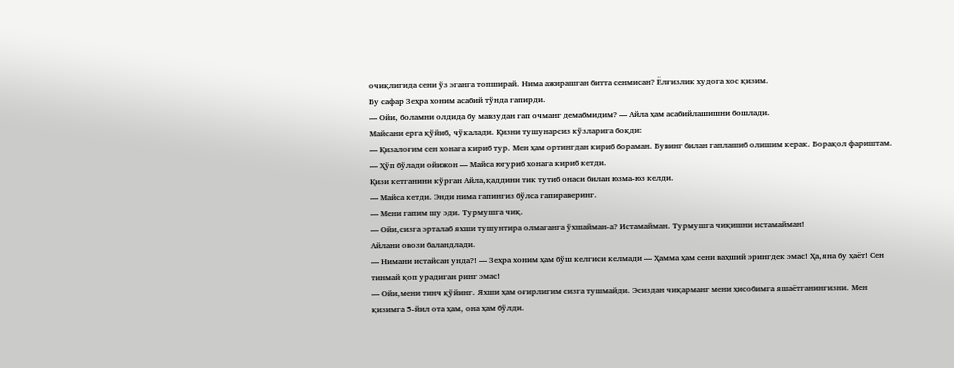очиқлигида сени ўз эганга топширай. Нима ажирашган битта сенмисан? Ёлғизлик худога хос қизим.
Бу сафар Зеҳра хоним асабий тўнда гапирди.
— Ойи, боламни олдида бу мавзудан гап очманг демабмидим? — Айла ҳам асабийлашишни бошлади.
Майсани ерга қўйиб, чўкалади. Қизни тушунарсиз кўзларига боқди:
— Қизалоғим сен хонага кириб тур. Мен ҳам ортингдан кириб бораман. Бувинг билан гаплашиб олишим керак. Борақол фариштам.
— Ҳўп бўлади ойижон — Майса югуриб хонага кириб кетди.
Қизи кетганини кўрган Айла,қаддини тик тутиб онаси билан юзма-юз келди.
— Майса кетди. Энди нима гапингиз бўлса гапираверинг.
— Мени гапим шу эди. Турмушга чиқ.
— Ойи,сизга эрталаб яхши тушунтира олмаганга ўхшайман-а? Истамайман. Турмушга чиқишни истамайман!
Айлани овози баландлади.
— Нимани истайсан унда?! — Зеҳра хоним ҳам бўш келгиси келмади — Ҳамма ҳам сени ваҳший эрингдек эмас! Ҳа,яна бу ҳаёт! Сен тинмай қоп урадиган ринг эмас!
— Ойи,мени тинч қўйинг. Яхши ҳам оғирлигим сизга тушмайди. Эсиздан чиқарманг мени ҳисобимга яшаётганингизни. Мен қизимга 5-йил ота ҳам, она ҳам бўлди.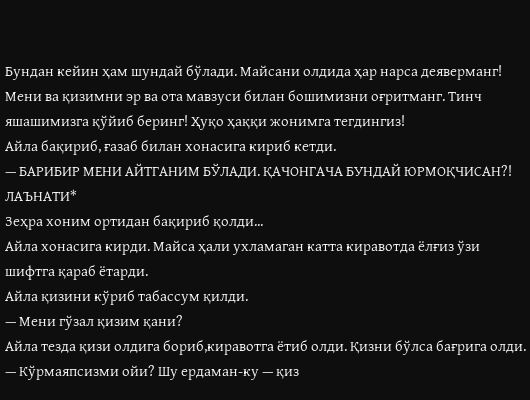Бундан кейин ҳам шундай бўлади. Майсани олдида ҳар нарса деяверманг! Мени ва қизимни эр ва ота мавзуси билан бошимизни оғритманг. Тинч яшашимизга қўйиб беринг! Ҳуқо ҳаққи жонимга тегдингиз!
Айла бақириб, ғазаб билан хонасига кириб кетди.
— БАРИБИР МЕНИ АЙТГАНИМ БЎЛАДИ. ҚАЧОНГАЧА БУНДАЙ ЮРМОҚЧИСАН?! ЛАЪНАТИ*
Зеҳра хоним ортидан бақириб қолди...
Айла хонасига кирди. Майса ҳали ухламаган катта киравотда ёлғиз ўзи шифтга қараб ётарди.
Айла қизини кўриб табассум қилди.
— Мени гўзал қизим қани?
Айла тезда қизи олдига бориб,киравотга ётиб олди. Қизни бўлса бағрига олди.
— Кўрмаяпсизми ойи? Шу ердаман-ку — қиз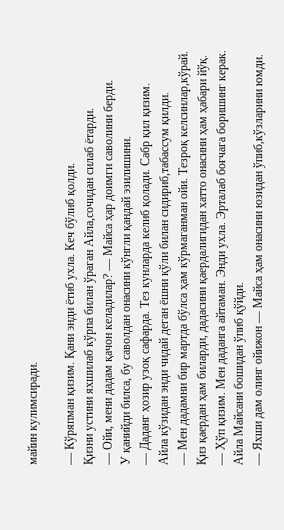майин кулимсиради.

— Кўряпман қизим. Қани энди ётиб ухла. Кеч бўлиб қолди.
Қизни устини яхшилаб кўрпа билан ўраган Айла,сочидан силаб ётарди.
— Ойи, мени дадам қачон келадилар? — Майса ҳар доимги саволини берди.
У қанийди билса, бу саволдан онасини кўнгли қандай эзилишини.
— Даданг ҳозир узоқ сафарда. Тез кунларда келиб қолади. Сабр қил қизим.
Айла кўзидан энди чидай деган ёшни қўли билан сидириб,табассум қилди.
— Мен дадамни бир мартда бўлса ҳам кўрмаганман ойи. Тезроқ келсинлар,кўрай.
Қиз қаердан ҳам биларди, дадасини қаердалигидан хатто онасини ҳам ҳабари йўқ.
— Ҳўп қизим. Мен даданга айтаман. Энди ухла. Эрталаб боғчага боришинг керак.
Айла Майсани бошидан ўпиб қўйди.
— Яхши дам олинг ойижон — Майса ҳам онасини юзидан ўпиб,кўзларини юмди.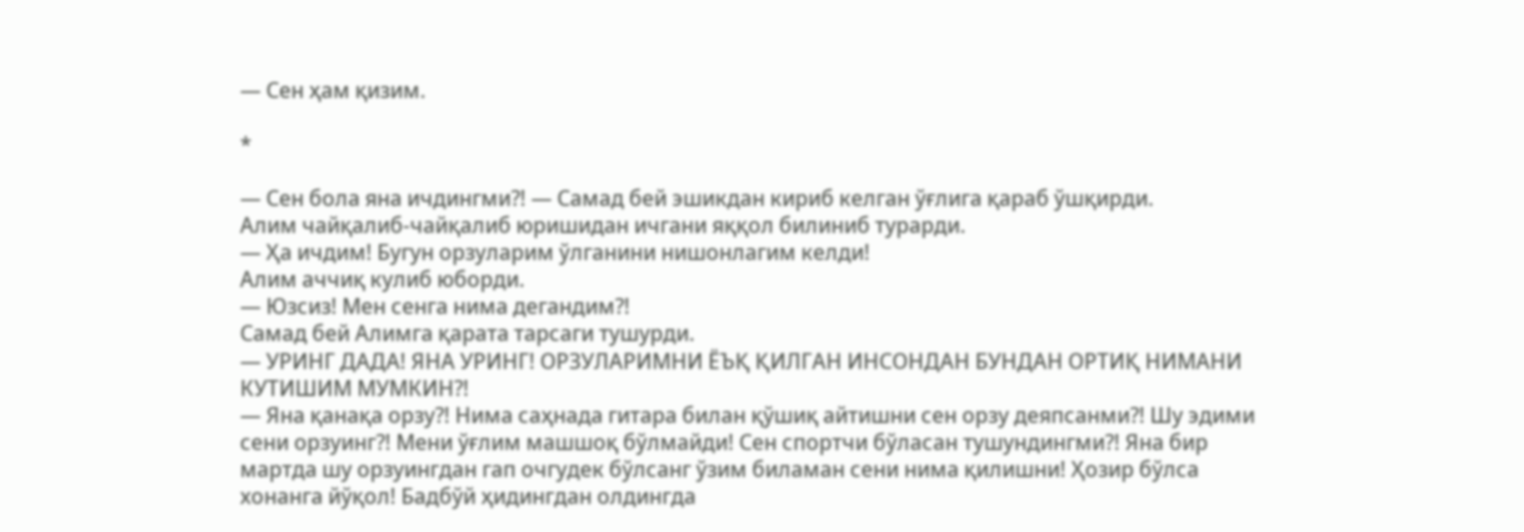— Сен ҳам қизим.

*

— Сен бола яна ичдингми?! — Самад бей эшикдан кириб келган ўғлига қараб ўшқирди.
Алим чайқалиб-чайқалиб юришидан ичгани яққол билиниб турарди.
— Ҳа ичдим! Бугун орзуларим ўлганини нишонлагим келди!
Алим аччиқ кулиб юборди.
— Юзсиз! Мен сенга нима дегандим?!
Самад бей Алимга қарата тарсаги тушурди.
— УРИНГ ДАДА! ЯНА УРИНГ! ОРЗУЛАРИМНИ ЁЪҚ ҚИЛГАН ИНСОНДАН БУНДАН ОРТИҚ НИМАНИ КУТИШИМ МУМКИН?!
— Яна қанақа орзу?! Нима саҳнада гитара билан қўшиқ айтишни сен орзу деяпсанми?! Шу эдими сени орзуинг?! Мени ўғлим машшоқ бўлмайди! Сен спортчи бўласан тушундингми?! Яна бир мартда шу орзуингдан гап очгудек бўлсанг ўзим биламан сени нима қилишни! Ҳозир бўлса хонанга йўқол! Бадбўй ҳидингдан олдингда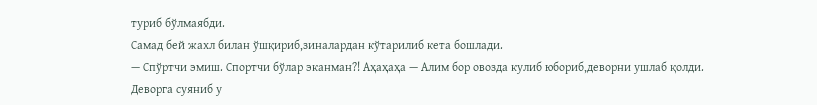туриб бўлмаябди.
Самад бей жахл билан ўшқириб,зиналардан кўтарилиб кета бошлади.
— Спўртчи эмиш. Спортчи бўлар эканман?! Аҳаҳаҳа — Алим бор овозда кулиб юбориб,деворни ушлаб қолди.
Деворга суяниб у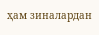ҳам зиналардан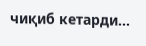чиқиб кетарди...